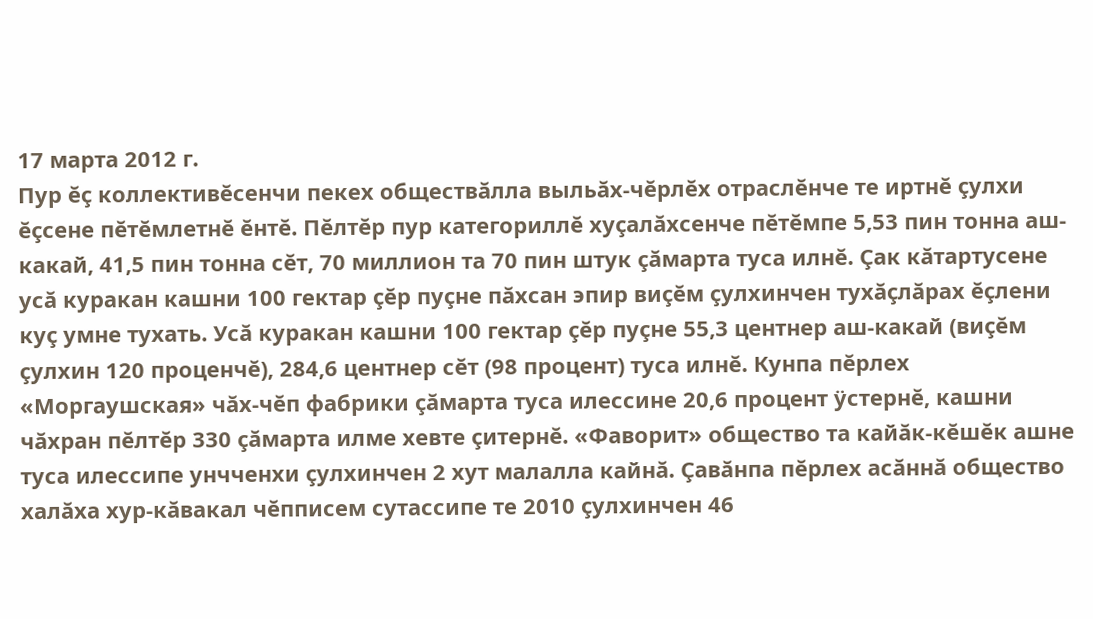17 марта 2012 г.
Пур ĕç коллективĕсенчи пекех обществăлла выльăх-чĕрлĕх отраслĕнче те иртнĕ çулхи ĕçсене пĕтĕмлетнĕ ĕнтĕ. Пĕлтĕр пур категориллĕ хуçалăхсенче пĕтĕмпе 5,53 пин тонна аш-какай, 41,5 пин тонна сĕт, 70 миллион та 70 пин штук çăмарта туса илнĕ. Çак кăтартусене усă куракан кашни 100 гектар çĕр пуçне пăхсан эпир виçĕм çулхинчен тухăçлăрах ĕçлени куç умне тухать. Усă куракан кашни 100 гектар çĕр пуçне 55,3 центнер аш-какай (виçĕм çулхин 120 проценчĕ), 284,6 центнер сĕт (98 процент) туса илнĕ. Кунпа пĕрлех «Моргаушская» чăх-чĕп фабрики çăмарта туса илессине 20,6 процент ÿстернĕ, кашни чăхран пĕлтĕр 330 çăмарта илме хевте çитернĕ. «Фаворит» общество та кайăк-кĕшĕк ашне туса илессипе унчченхи çулхинчен 2 хут малалла кайнă. Çавăнпа пĕрлех асăннă общество халăха хур-кăвакал чĕпписем сутассипе те 2010 çулхинчен 46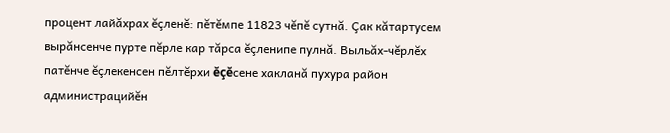процент лайăхрах ĕçленĕ: пĕтĕмпе 11823 чĕпĕ сутнă. Çак кăтартусем вырăнсенче пурте пĕрле кар тăрса ĕçленипе пулнă. Выльăх-чĕрлĕх патĕнче ĕçлекенсен пĕлтĕрхи ĕçĕсене хакланă пухура район администрацийĕн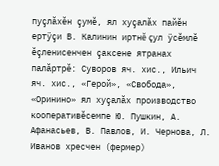пуçлăхĕн çумĕ, ял хуçалăх пайĕн ертÿçи В. Калинин иртнĕ çул ÿсĕмлĕ ĕçленисенчен çаксене ятранах палăртрĕ: Суворов яч. хис., Ильич яч. хис., «Герой», «Свобода», «Оринино» ял хуçалăх производство кооперативĕсемпе Ю. Пушкин, А. Афанасьев, В. Павлов, И. Чернова, Л. Иванов хресчен (фермер)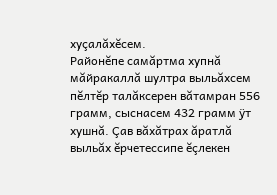хуçалăхĕсем.
Районĕпе самăртма хупнă мăйракаллă шултра выльăхсем пĕлтĕр талăксерен вăтамран 556 грамм, сыснасем 432 грамм ÿт хушнă. Çав вăхăтрах ăратлă выльăх ĕрчетессипе ĕçлекен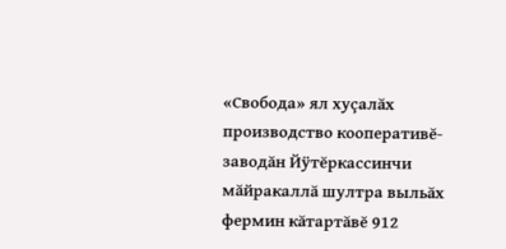«Свобода» ял хуçалăх производство кооперативĕ-заводăн Йÿтĕркассинчи мăйракаллă шултра выльăх фермин кăтартăвĕ 912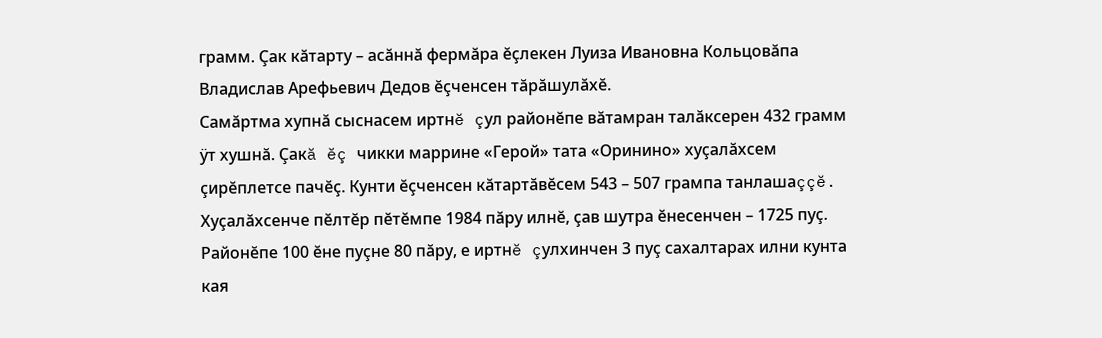грамм. Çак кăтарту – асăннă фермăра ĕçлекен Луиза Ивановна Кольцовăпа Владислав Арефьевич Дедов ĕçченсен тăрăшулăхĕ.
Самăртма хупнă сыснасем иртнĕ çул районĕпе вăтамран талăксерен 432 грамм ÿт хушнă. Çакă ĕç чикки маррине «Герой» тата «Оринино» хуçалăхсем çирĕплетсе пачĕç. Кунти ĕçченсен кăтартăвĕсем 543 – 507 грампа танлашаççĕ.
Хуçалăхсенче пĕлтĕр пĕтĕмпе 1984 пăру илнĕ, çав шутра ĕнесенчен – 1725 пуç. Районĕпе 100 ĕне пуçне 80 пăру, е иртнĕ çулхинчен 3 пуç сахалтарах илни кунта кая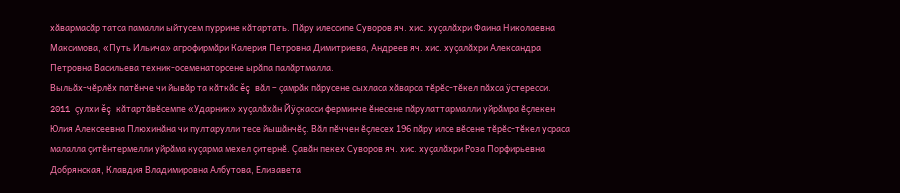хăвармасăр татса памалли ыйтусем пуррине кăтартать. Пăру илессипе Суворов яч. хис. хуçалăхри Фаина Николаевна Максимова, «Путь Ильича» агрофирмăри Калерия Петровна Димитриева, Андреев яч. хис. хуçалăхри Александра Петровна Васильева техник-осеменаторсене ырăпа палăртмалла.
Выльăх-чĕрлĕх патĕнче чи йывăр та кăткăс ĕç вăл – çамрăк пăрусене сыхласа хăварса тĕрĕс-тĕкел пăхса ÿстересси. 2011 çулхи ĕç кăтартăвĕсемпе «Ударник» хуçалăхăн Йÿçкасси ферминче ĕнесене пăрулаттармалли уйрăмра ĕçлекен Юлия Алексеевна Плюхинăна чи пултарулли тесе йышăнчĕç. Вăл пĕччен ĕçлесех 196 пăру илсе вĕсене тĕрĕс-тĕкел усраса малалла çитĕнтермелли уйрăма куçарма мехел çитернĕ. Çавăн пекех Суворов яч. хис. хуçалăхри Роза Порфирьевна Добрянская, Клавдия Владимировна Албутова, Елизавета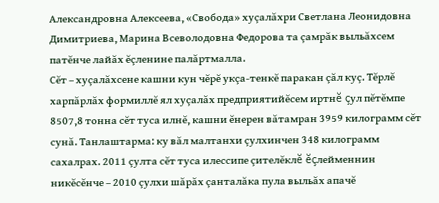Александровна Алексеева, «Свобода» хуçалăхри Светлана Леонидовна Димитриева, Марина Всеволодовна Федорова та çамрăк выльăхсем патĕнче лайăх ĕçленине палăртмалла.
Сĕт – хуçалăхсене кашни кун чĕрĕ укçа-тенкĕ паракан çăл куç. Тĕрлĕ харпăрлăх формиллĕ ял хуçалăх предприятийĕсем иртнĕ çул пĕтĕмпе 8507,8 тонна сĕт туса илнĕ, кашни ĕнерен вăтамран 3959 килограмм сĕт сунă. Танлаштарма: ку вăл малтанхи çулхинчен 348 килограмм сахалрах. 2011 çулта сĕт туса илессипе çителĕклĕ ĕçлейменнин никĕсĕнче – 2010 çулхи шăрăх çанталăка пула выльăх апачĕ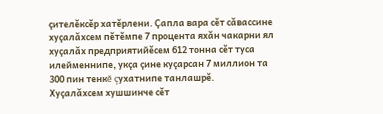çителĕксĕр хатĕрлени. Çапла вара сĕт сăвассине хуçалăхсем пĕтĕмпе 7 процента яхăн чакарни ял хуçалăх предприятийĕсем 612 тонна сĕт туса илейменнипе, укçа çине куçарсан 7 миллион та 300 пин тенкĕ çухатнипе танлашрĕ.
Хуçалăхсем хушшинче сĕт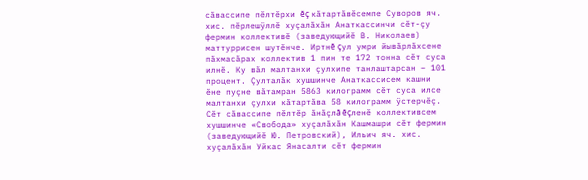сăвассипе пĕлтĕрхи ĕç кăтартăвĕсемпе Суворов яч. хис. пĕрлешÿллĕ хуçалăхăн Анаткассинчи сĕт-çу фермин коллективĕ (заведующийĕ В. Николаев) маттуррисен шутĕнче. Иртнĕ çул умри йывăрлăхсене пăхмасăрах коллектив 1 пин те 172 тонна сĕт суса илнĕ. Ку вăл малтанхи çулхипе танлаштарсан – 101 процент. Çулталăк хушшинче Анаткассисем кашни ĕне пуçне вăтамран 5863 килограмм сĕт суса илсе малтанхи çулхи кăтартăва 58 килограмм ÿстерчĕç.
Сĕт сăвассипе пĕлтĕр ăнăçлă ĕçленĕ коллективсем хушшинче «Свобода» хуçалăхăн Кашмашри сĕт фермин (заведующийĕ Ю. Петровский), Ильич яч. хис. хуçалăхăн Уйкас Янасалти сĕт фермин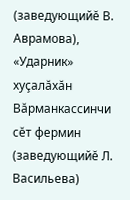(заведующийĕ В. Аврамова), «Ударник» хуçалăхăн Вăрманкассинчи сĕт фермин (заведующийĕ Л. Васильева)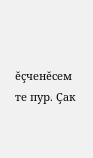ĕçченĕсем те пур. Çак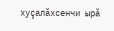хуçалăхсенчи ырă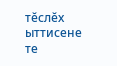тĕслĕх ыттисене те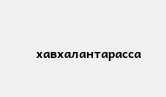хавхалантарасса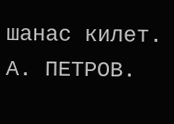шанас килет.
А. ПЕТРОВ.